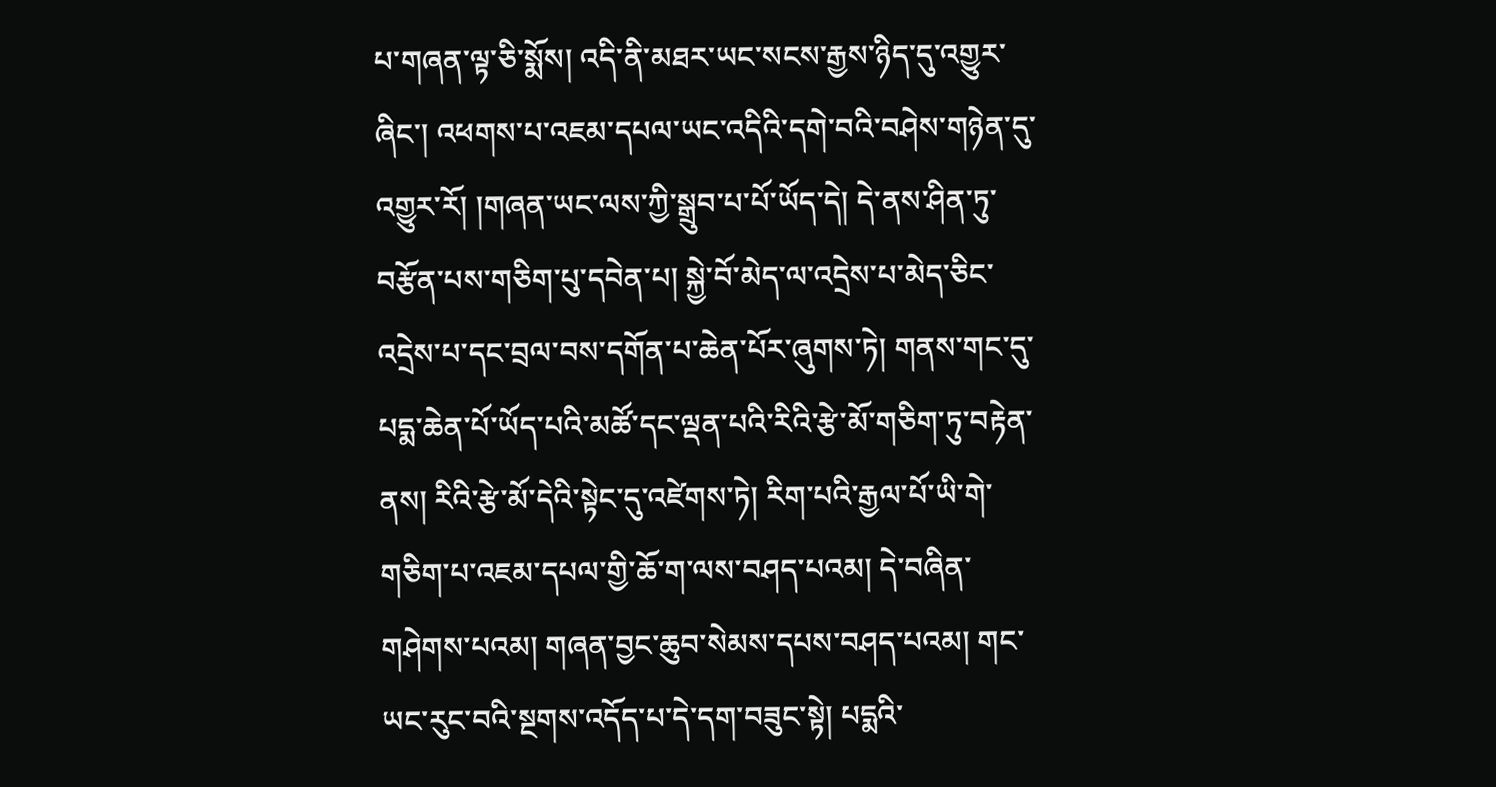པ་གཞན་ལྟ་ཅི་སྨོས། འདི་ནི་མཐར་ཡང་སངས་རྒྱས་ཉིད་དུ་འགྱུར་ཞིང་། འཕགས་པ་འཇམ་དཔལ་ཡང་འདིའི་དགེ་བའི་བཤེས་གཉེན་དུ་འགྱུར་རོ། །གཞན་ཡང་ལས་ཀྱི་སྒྲུབ་པ་པོ་ཡོད་དེ། དེ་ནས་ཤིན་ཏུ་བརྩོན་པས་གཅིག་པུ་དབེན་པ། སྐྱེ་བོ་མེད་ལ་འདྲེས་པ་མེད་ཅིང་འདྲེས་པ་དང་བྲལ་བས་དགོན་པ་ཆེན་པོར་ཞུགས་ཏེ། གནས་གང་དུ་པདྨ་ཆེན་པོ་ཡོད་པའི་མཚོ་དང་ལྡན་པའི་རིའི་རྩེ་མོ་གཅིག་ཏུ་བརྟེན་ནས། རིའི་རྩེ་མོ་དེའི་སྟེང་དུ་འཛེགས་ཏེ། རིག་པའི་རྒྱལ་པོ་ཡི་གེ་གཅིག་པ་འཇམ་དཔལ་གྱི་ཆོ་ག་ལས་བཤད་པའམ། དེ་བཞིན་གཤེགས་པའམ། གཞན་བྱང་ཆུབ་སེམས་དཔས་བཤད་པའམ། གང་ཡང་རུང་བའི་སྔགས་འདོད་པ་དེ་དག་བཟུང་སྟེ། པདྨའི་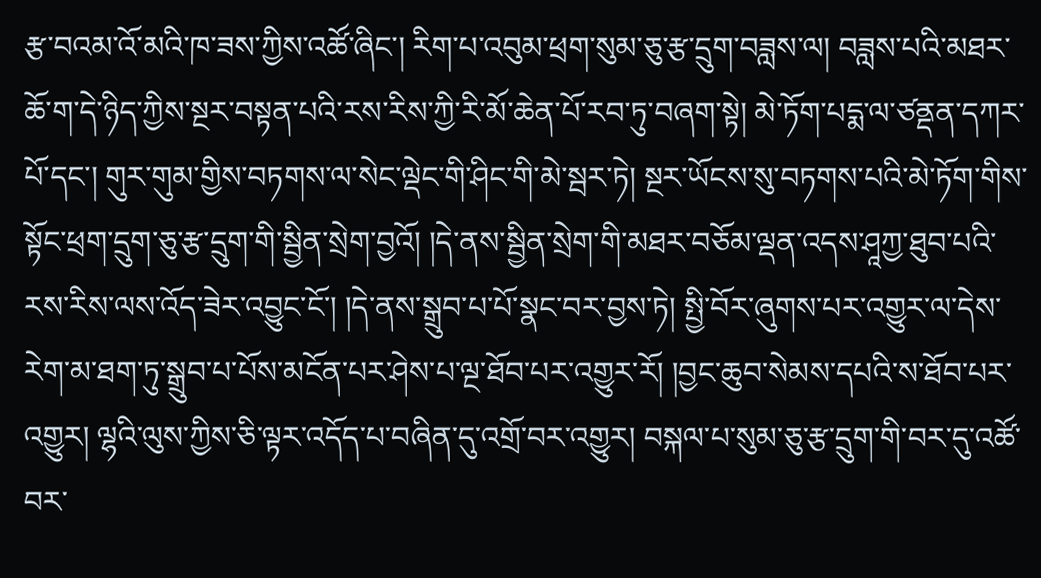རྩ་བའམ་འོ་མའི་ཁ་ཟས་ཀྱིས་འཚོ་ཞིང་། རིག་པ་འབུམ་ཕྲག་སུམ་ཅུ་རྩ་དྲུག་བཟླས་ལ། བཟླས་པའི་མཐར་ཆོ་ག་དེ་ཉིད་ཀྱིས་སྔར་བསྟན་པའི་རས་རིས་ཀྱི་རི་མོ་ཆེན་པོ་རབ་ཏུ་བཞག་སྟེ། མེ་ཏོག་པདྨ་ལ་ཙནྡན་དཀར་པོ་དང་། གུར་གུམ་གྱིས་བཏགས་ལ་སེང་ལྡེང་གི་ཤིང་གི་མེ་སྦར་ཏེ། སྔར་ཡོངས་སུ་བཏགས་པའི་མེ་ཏོག་གིས་སྟོང་ཕྲག་དྲུག་ཅུ་རྩ་དྲུག་གི་སྦྱིན་སྲེག་བྱའོ། །དེ་ནས་སྦྱིན་སྲེག་གི་མཐར་བཅོམ་ལྡན་འདས་ཤཱཀྱ་ཐུབ་པའི་རས་རིས་ལས་འོད་ཟེར་འབྱུང་ངོ་། །དེ་ནས་སྒྲུབ་པ་པོ་སྣང་བར་བྱས་ཏེ། སྤྱི་བོར་ཞུགས་པར་འགྱུར་ལ་དེས་རེག་མ་ཐག་ཏུ་སྒྲུབ་པ་པོས་མངོན་པར་ཤེས་པ་ལྔ་ཐོབ་པར་འགྱུར་རོ། །བྱང་ཆུབ་སེམས་དཔའི་ས་ཐོབ་པར་འགྱུར། ལྷའི་ལུས་ཀྱིས་ཅི་ལྟར་འདོད་པ་བཞིན་དུ་འགྲོ་བར་འགྱུར། བསྐལ་པ་སུམ་ཅུ་རྩ་དྲུག་གི་བར་དུ་འཚོ་བར་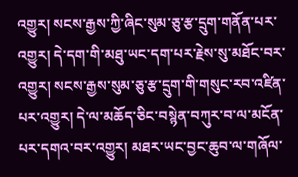འགྱུར། སངས་རྒྱས་ཀྱི་ཞིང་སུམ་ཅུ་རྩ་དྲུག་གནོན་པར་འགྱུར། དེ་དག་གི་མཐུ་ཡང་དག་པར་རྗེས་སུ་མཐོང་བར་འགྱུར། སངས་རྒྱས་སུམ་ཅུ་རྩ་དྲུག་གི་གསུང་རབ་འཛིན་པར་འགྱུར། དེ་ལ་མཆོད་ཅིང་བསྙེན་བཀུར་བ་ལ་མངོན་པར་དགའ་བར་འགྱུར། མཐར་ཡང་བྱང་ཆུབ་ལ་གཞོལ་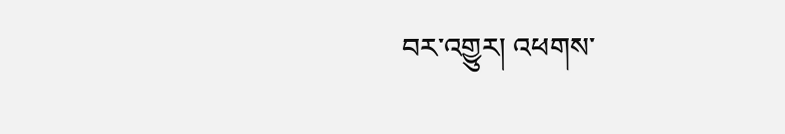བར་འགྱུར། འཕགས་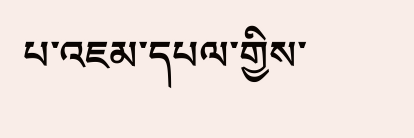པ་འཇམ་དཔལ་གྱིས་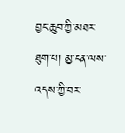བྱང་ཆུབ་ཀྱི་མཐར་ཐུག་པ། མྱ་ངན་ལས་འདས་ཀྱི་བར་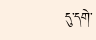དུ་དགེ་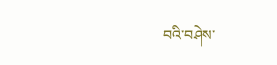བའི་བཤེས་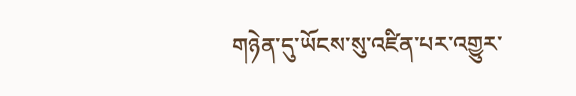གཉེན་དུ་ཡོངས་སུ་འཛིན་པར་འགྱུར་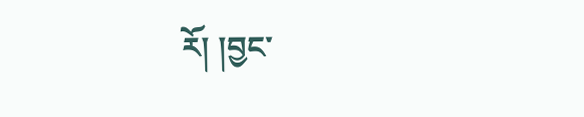རོ། །བྱང་